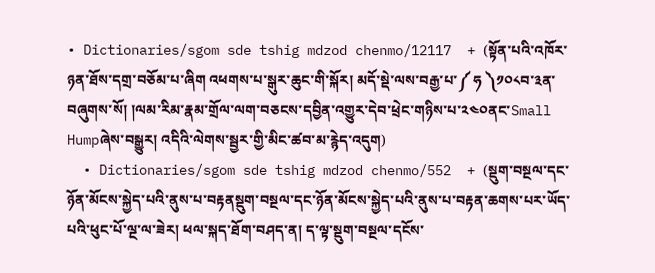• Dictionaries/sgom sde tshig mdzod chenmo/12117  + (སྟོན་པའི་འཁོར་ཉན་ཐོས་དགྲ་བཅོམ་པ་ཞིག འཕགས་པ་སྒུར་ཆུང་གི་སྐོར། མདོ་སྡེ་ལས་བརྒྱ་པ་༼ ཧ ༽༡༠༨བ་༣ན་བཞུགས་སོ། །ལམ་རིམ་རྣམ་གྲོལ་ལག་བཅངས་དབྱིན་འགྱུར་དེབ་ཕྲེང་གཉིས་པ་༢༤༠ནང་Small Humpཞེས་བསྒྱུར། འདིའི་ལེགས་སྦྱར་གྱི་མིང་ཚབ་མ་རྙེད་འདུག)
  • Dictionaries/sgom sde tshig mdzod chenmo/552  + (སྡུག་བསྔལ་དང་ཉོན་མོངས་སྐྱེད་པའི་ནུས་པ་བརྟནསྡུག་བསྔལ་དང་ཉོན་མོངས་སྐྱེད་པའི་ནུས་པ་བརྟན་ཆགས་པར་ཡོད་པའི་ཕུང་པོ་ལྔ་ལ་ཟེར། ཕལ་སྐད་ཐོག་བཤད་ན། ད་ལྟ་སྡུག་བསྔལ་དངོས་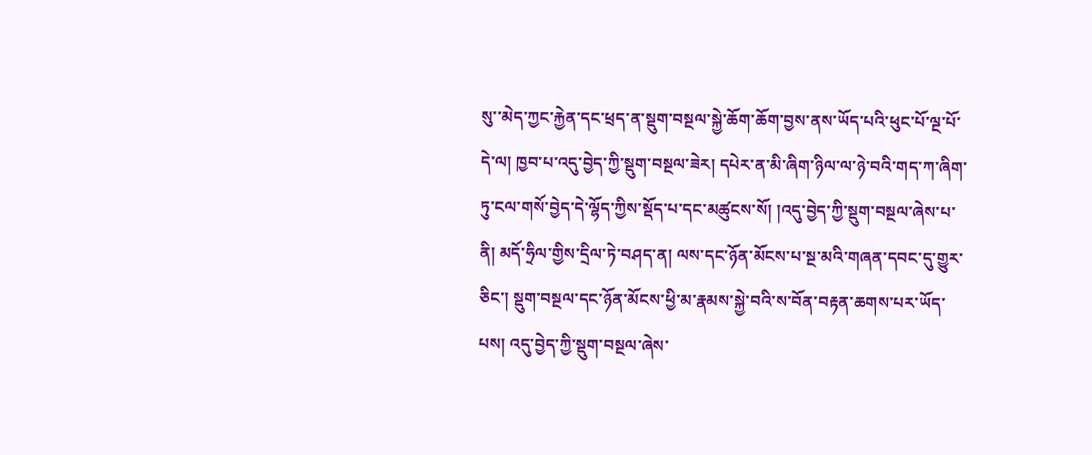སུ་་མེད་ཀྱང་རྐྱེན་དང་ཕྲད་ན་སྡུག་བསྔལ་སྐྱེ་ཆོག་ཆོག་བྱས་ནས་ཡོད་པའི་ཕུང་པོ་ལྔ་པོ་དེ་ལ། ཁྱབ་པ་འདུ་བྱེད་ཀྱི་སྡུག་བསྔལ་ཟེར། དཔེར་ན་མི་ཞིག་ཉིལ་ལ་ཉེ་བའི་གད་ཀ་ཞིག་ཏུ་ངལ་གསོ་བྱེད་དེ་ལྷོད་ཀྱིས་སྡོད་པ་དང་མཚུངས་སོ། །འདུ་བྱེད་ཀྱི་སྡུག་བསྔལ་ཞེས་པ་ནི། མདོ་ཧྲིལ་གྱིས་དྲིལ་ཏེ་བཤད་ན། ལས་དང་ཉོན་མོངས་པ་སྔ་མའི་གཞན་དབང་དུ་གྱུར་ཅིང་། སྡུག་བསྔལ་དང་ཉོན་མོངས་ཕྱི་མ་རྣམས་སྐྱེ་བའི་ས་བོན་བརྟན་ཆགས་པར་ཡོད་པས། འདུ་བྱེད་ཀྱི་སྡུག་བསྔལ་ཞེས་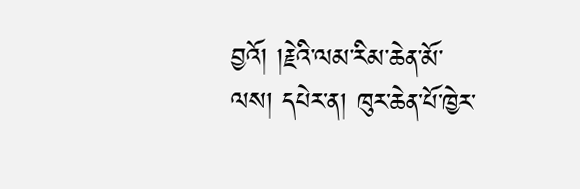བྱའོ། །རྗེའི་ལམ་རིམ་ཆེན་མོ་ལས། དཔེར་ན། ཁུར་ཆེན་པོ་ཁྱེར་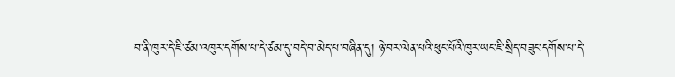བ་ནི་ཁུར་དེ་ཇི་ཙམ་འཁུར་དགོས་པ་དེ་ཙམ་དུ་བདེ་བ་མེད་པ་བཞིན་དུ། ཉེ་བར་ལེན་པའི་ཕུང་པོའི་ཁུར་ཡང་ཇི་སྲིད་བཟུང་དགོས་པ་དེ་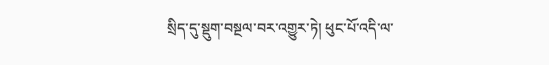སྲིད་དུ་སྡུག་བསྔལ་བར་འགྱུར་ཏེ། ཕུང་པོ་འདི་ལ་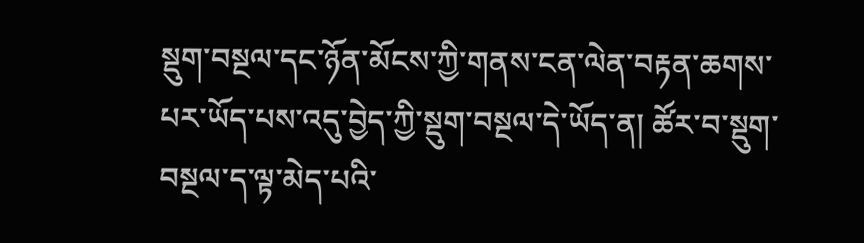སྡུག་བསྔལ་དང་ཉོན་མོངས་ཀྱི་གནས་ངན་ལེན་བརྟན་ཆགས་པར་ཡོད་པས་འདུ་བྱེད་ཀྱི་སྡུག་བསྔལ་དེ་ཡོད་ན། ཚོར་བ་སྡུག་བསྔལ་ད་ལྟ་མེད་པའི་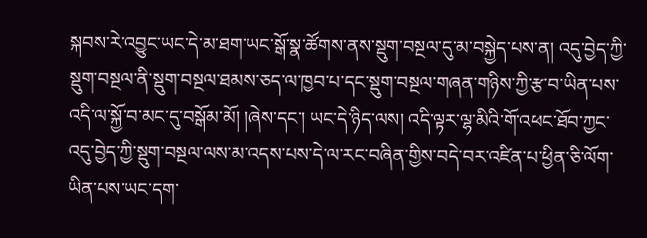སྐབས་རེ་འབྱུང་ཡང་དེ་མ་ཐག་ཡང་སྒོ་སྣ་ཚོགས་ནས་སྡུག་བསྔལ་དུ་མ་བསྐྱེད་པས་ན། འདུ་བྱེད་ཀྱི་སྡུག་བསྔལ་ནི་སྡུག་བསྔལ་ཐམས་ཅད་ལ་ཁྱབ་པ་དང་སྡུག་བསྔལ་གཞན་གཉིས་ཀྱི་རྩ་བ་ཡིན་པས་འདི་ལ་སྐྱོ་བ་མང་དུ་བསྒོམ་མོ། །ཞེས་དང་། ཡང་དེ་ཉིད་ལས། འདི་ལྟར་ལྷ་མིའི་གོ་འཕང་ཐོབ་ཀྱང་འདུ་བྱེད་ཀྱི་སྡུག་བསྔལ་ལས་མ་འདས་པས་དེ་ལ་རང་བཞིན་གྱིས་བདེ་བར་འཛིན་པ་ཕྱིན་ཅི་ལོག་ཡིན་པས་ཡང་དག་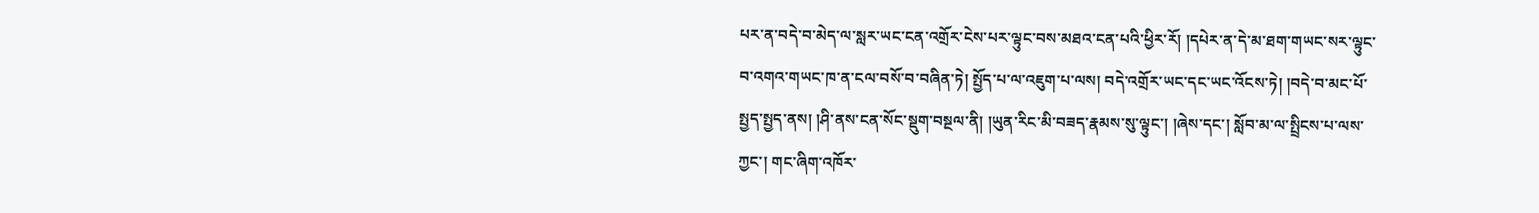པར་ན་བདེ་བ་མེད་ལ་སླར་ཡང་ངན་འགྲོར་ངེས་པར་ལྟུང་བས་མཐའ་ངན་པའི་ཕྱིར་རོ། །དཔེར་ན་དེ་མ་ཐག་གཡང་སར་ལྟུང་བ་འགའ་གཡང་ཁ་ན་ངལ་བསོ་བ་བཞིན་ཏེ། སྤྱོད་པ་ལ་འཇུག་པ་ལས། བདེ་འགྲོར་ཡང་དང་ཡང་འོངས་ཏེ། །བདེ་བ་མང་པོ་སྤྱད་སྤྱད་ནས། །ཤི་ནས་ངན་སོང་སྡུག་བསྔལ་ནི། །ཡུན་རིང་མི་བཟད་རྣམས་སུ་ལྟུང་། །ཞེས་དང་། སློབ་མ་ལ་སྤྲིངས་པ་ལས་ཀྱང་། གང་ཞིག་འཁོར་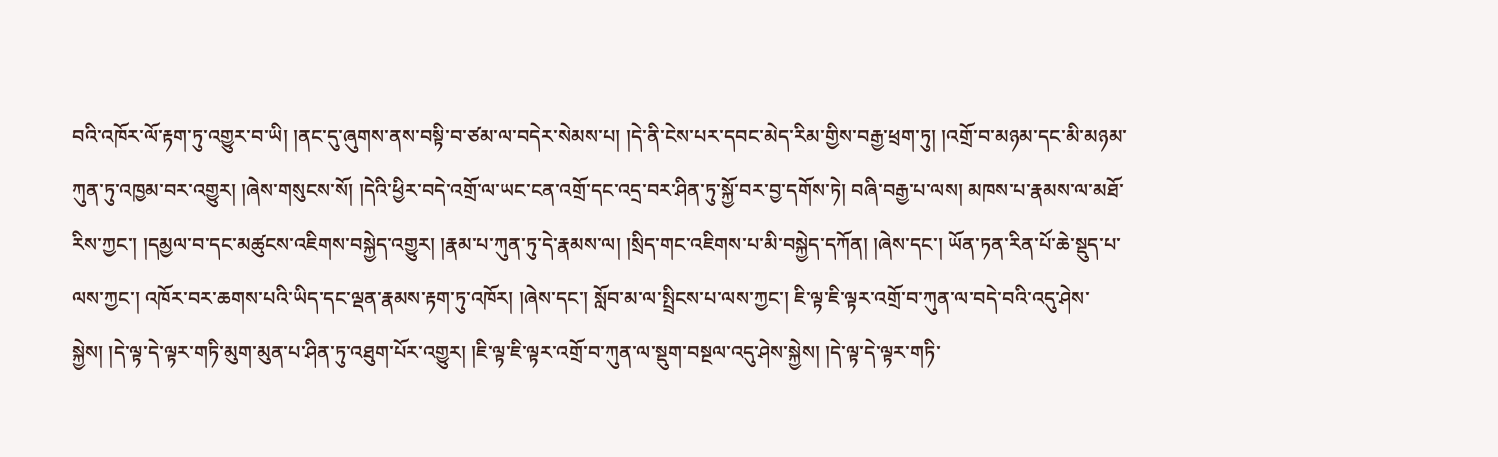བའི་འཁོར་ལོ་རྟག་ཏུ་འགྱུར་བ་ཡི། །ནང་དུ་ཞུགས་ནས་བསྟི་བ་ཙམ་ལ་བདེར་སེམས་པ། །དེ་ནི་ངེས་པར་དབང་མེད་རིམ་གྱིས་བརྒྱ་ཕྲག་ཏུ། །འགྲོ་བ་མཉམ་དང་མི་མཉམ་ཀུན་ཏུ་འཁྱམ་བར་འགྱུར། །ཞེས་གསུངས་སོ། །དེའི་ཕྱིར་བདེ་འགྲོ་ལ་ཡང་ངན་འགྲོ་དང་འདྲ་བར་ཤིན་ཏུ་སྐྱོ་བར་བྱ་དགོས་ཏེ། བཞི་བརྒྱ་པ་ལས། མཁས་པ་རྣམས་ལ་མཐོ་རིས་ཀྱང་། །དམྱལ་བ་དང་མཚུངས་འཇིགས་བསྐྱེད་འགྱུར། །རྣམ་པ་ཀུན་ཏུ་དེ་རྣམས་ལ། །སྲིད་གང་འཇིགས་པ་མི་བསྐྱེད་དཀོན། །ཞེས་དང་། ཡོན་ཏན་རིན་པོ་ཆེ་སྡུད་པ་ལས་ཀྱང་། འཁོར་བར་ཆགས་པའི་ཡིད་དང་ལྡན་རྣམས་རྟག་ཏུ་འཁོར། །ཞེས་དང་། སློབ་མ་ལ་སྤྲིངས་པ་ལས་ཀྱང་། ཇི་ལྟ་ཇི་ལྟར་འགྲོ་བ་ཀུན་ལ་བདེ་བའི་འདུ་ཤེས་སྐྱེས། །དེ་ལྟ་དེ་ལྟར་གཏི་མུག་མུན་པ་ཤིན་ཏུ་འཐུག་པོར་འགྱུར། །ཇི་ལྟ་ཇི་ལྟར་འགྲོ་བ་ཀུན་ལ་སྡུག་བསྔལ་འདུ་ཤེས་སྐྱེས། །དེ་ལྟ་དེ་ལྟར་གཏི་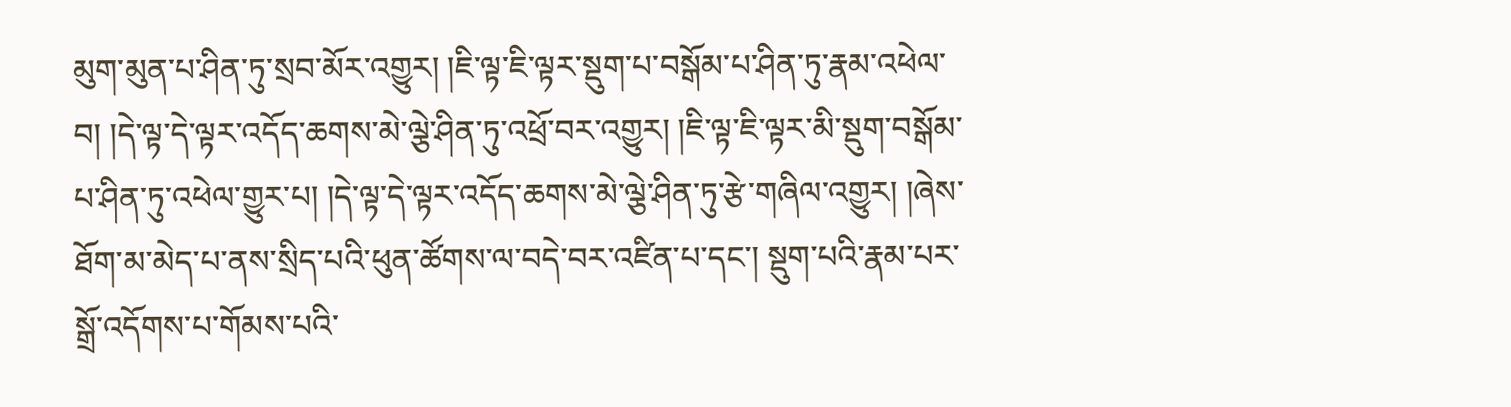མུག་མུན་པ་ཤིན་ཏུ་སྲབ་མོར་འགྱུར། །ཇི་ལྟ་ཇི་ལྟར་སྡུག་པ་བསྒོམ་པ་ཤིན་ཏུ་རྣམ་འཕེལ་བ། །དེ་ལྟ་དེ་ལྟར་འདོད་ཆགས་མེ་ལྕེ་ཤིན་ཏུ་འཕྲོ་བར་འགྱུར། །ཇི་ལྟ་ཇི་ལྟར་མི་སྡུག་བསྒོམ་པ་ཤིན་ཏུ་འཕེལ་གྱུར་པ། །དེ་ལྟ་དེ་ལྟར་འདོད་ཆགས་མེ་ལྕེ་ཤིན་ཏུ་རྩེ་གཞིལ་འགྱུར། །ཞེས་ཐོག་མ་མེད་པ་ནས་སྲིད་པའི་ཕུན་ཚོགས་ལ་བདེ་བར་འཛིན་པ་དང་། སྡུག་པའི་རྣམ་པར་སྒྲོ་འདོགས་པ་གོམས་པའི་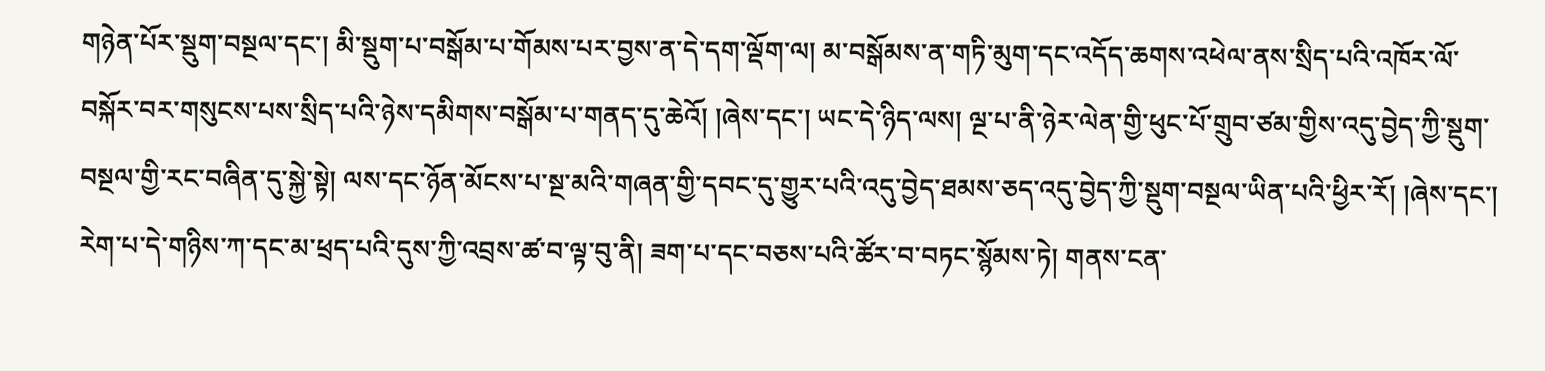གཉེན་པོར་སྡུག་བསྔལ་དང་། མི་སྡུག་པ་བསྒོམ་པ་གོམས་པར་བྱས་ན་དེ་དག་ལྡོག་ལ། མ་བསྒོམས་ན་གཏི་མུག་དང་འདོད་ཆགས་འཕེལ་ནས་སྲིད་པའི་འཁོར་ལོ་བསྐོར་བར་གསུངས་པས་སྲིད་པའི་ཉེས་དམིགས་བསྒོམ་པ་གནད་དུ་ཆེའོ། །ཞེས་དང་། ཡང་དེ་ཉིད་ལས། ལྔ་པ་ནི་ཉེར་ལེན་གྱི་ཕུང་པོ་གྲུབ་ཙམ་གྱིས་འདུ་བྱེད་ཀྱི་སྡུག་བསྔལ་གྱི་རང་བཞིན་དུ་སྐྱེ་སྟེ། ལས་དང་ཉོན་མོངས་པ་སྔ་མའི་གཞན་གྱི་དབང་དུ་གྱུར་པའི་འདུ་བྱེད་ཐམས་ཅད་འདུ་བྱེད་ཀྱི་སྡུག་བསྔལ་ཡིན་པའི་ཕྱིར་རོ། །ཞེས་དང་། རེག་པ་དེ་གཉིས་ཀ་དང་མ་ཕྲད་པའི་དུས་ཀྱི་འབྲས་ཚ་བ་ལྟ་བུ་ནི། ཟག་པ་དང་བཅས་པའི་ཚོར་བ་བཏང་སྙོམས་ཏེ། གནས་ངན་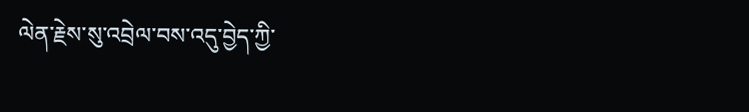ལེན་རྗེས་སུ་འབྲེལ་བས་འདུ་བྱེད་ཀྱི་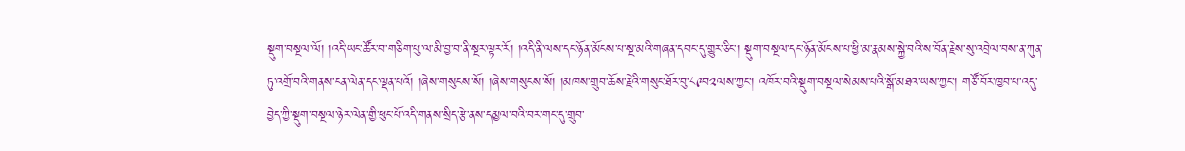སྡུག་བསྔལ་ལོ། །འདི་ཡང་ཚོར་བ་གཅིག་པུ་ལ་མི་བྱ་བ་ནི་སྔར་ལྟར་རོ། །འདི་ནི་ལས་དང་ཉོན་མོངས་པ་སྔ་མའི་གཞན་དབང་དུ་གྱུར་ཅིང་། སྡུག་བསྔལ་དང་ཉོན་མོངས་པ་ཕྱི་མ་རྣམས་སྐྱེ་བའི་ས་བོན་རྗེས་སུ་འབྲེལ་བས་ན་ཀུན་ཏུ་འགྲོ་བའི་གནས་ངན་ལེན་དང་ལྡན་པའོ། །ཞེས་གསུངས་སོ། །ཞེས་གསུངས་སོ། །མཁས་གྲུབ་ཆོས་རྗེའི་གསུང་ཐོར་བུ་༨༩བ༢ལས་ཀྱང་། འཁོར་བའི་སྡུག་བསྔལ་སེམས་པའི་སྒོ་མཐའ་ཡས་ཀྱང་། གཙོ་བོར་ཁྱབ་པ་འདུ་བྱེད་ཀྱི་སྡུག་བསྔལ་ཉེར་ལེན་གྱི་ཕུང་པོ་འདི་གནས་སྲིད་རྩེ་ནས་དམྱལ་བའི་བར་གང་དུ་གྲུབ་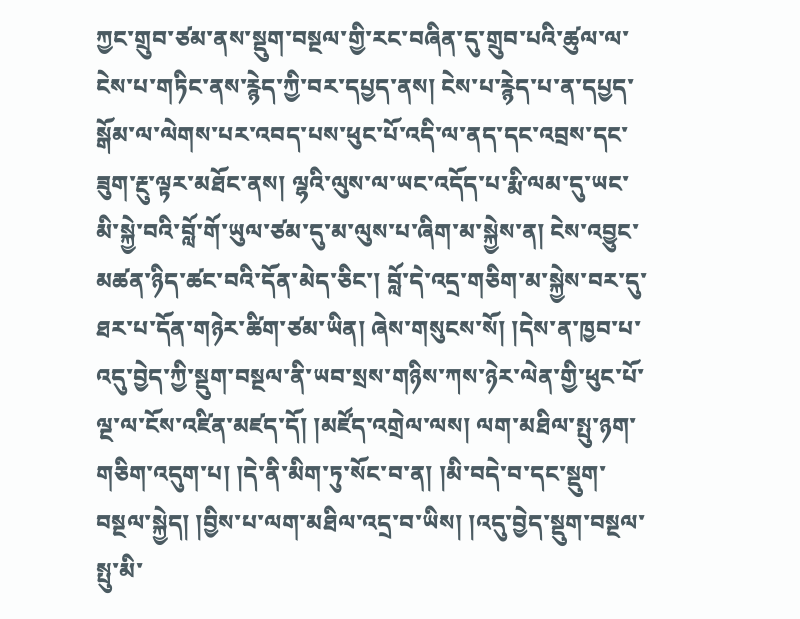ཀྱང་གྲུབ་ཙམ་ནས་སྡུག་བསྔལ་གྱི་རང་བཞིན་དུ་གྲུབ་པའི་ཚུལ་ལ་ངེས་པ་གཏིང་ནས་རྙེད་ཀྱི་བར་དཔྱད་ནས། ངེས་པ་རྙེད་པ་ན་དཔྱད་སྒོམ་ལ་ལེགས་པར་འབད་པས་ཕུང་པོ་འདི་ལ་ནད་དང་འབྲས་དང་ཟུག་རྔུ་ལྟར་མཐོང་ནས། ལྷའི་ལུས་ལ་ཡང་འདོད་པ་རྨི་ལམ་དུ་ཡང་མི་སྐྱེ་བའི་བློ་གོ་ཡུལ་ཙམ་དུ་མ་ལུས་པ་ཞིག་མ་སྐྱེས་ན། ངེས་འབྱུང་མཚན་ཉིད་ཚང་བའི་དོན་མེད་ཅིང་། བློ་དེ་འདྲ་གཅིག་མ་སྐྱེས་བར་དུ་ཐར་པ་དོན་གཉེར་ཚིག་ཙམ་ཡིན། ཞེས་གསུངས་སོ། །དེས་ན་ཁྱབ་པ་འདུ་བྱེད་ཀྱི་སྡུག་བསྔལ་ནི་ཡབ་སྲས་གཉིས་ཀས་ཉེར་ལེན་གྱི་ཕུང་པོ་ལྔ་ལ་ངོས་འཛིན་མཛད་དོ། །མཛོད་འགྲེལ་ལས། ལག་མཐིལ་སྤུ་ཉག་གཅིག་འདུག་པ། །དེ་ནི་མིག་ཏུ་སོང་བ་ན། །མི་བདེ་བ་དང་སྡུག་བསྔལ་སྐྱེད། །བྱིས་པ་ལག་མཐིལ་འདྲ་བ་ཡིས། །འདུ་བྱེད་སྡུག་བསྔལ་སྤུ་མི་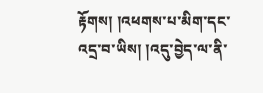རྟོགས། །འཕགས་པ་མིག་དང་འདྲ་བ་ཡིས། །འདུ་བྱེད་ལ་ནི་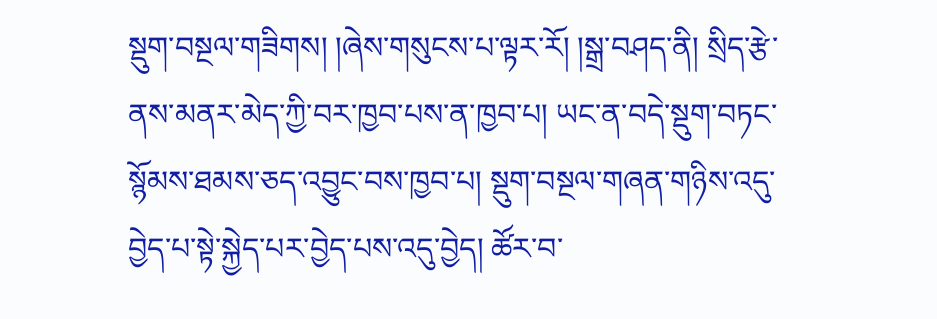སྡུག་བསྔལ་གཟིགས། །ཞེས་གསུངས་པ་ལྟར་རོ། །སྒྲ་བཤད་ནི། སྲིད་རྩེ་ནས་མནར་མེད་ཀྱི་བར་ཁྱབ་པས་ན་ཁྱབ་པ། ཡང་ན་བདེ་སྡུག་བཏང་སྙོམས་ཐམས་ཅད་འབྱུང་བས་ཁྱབ་པ། སྡུག་བསྔལ་གཞན་གཉིས་འདུ་བྱེད་པ་སྟེ་སྐྱེད་པར་བྱེད་པས་འདུ་བྱེད། ཚོར་བ་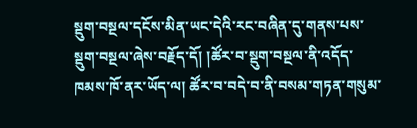སྡུག་བསྔལ་དངོས་མིན་ཡང་དེའི་རང་བཞིན་དུ་གནས་པས་སྡུག་བསྔལ་ཞེས་བརྗོད་དོ། །ཚོར་བ་སྡུག་བསྔལ་ནི་འདོད་ཁམས་ཁོ་ནར་ཡོད་ལ། ཚོར་བ་བདེ་བ་ནི་བསམ་གཏན་གསུམ་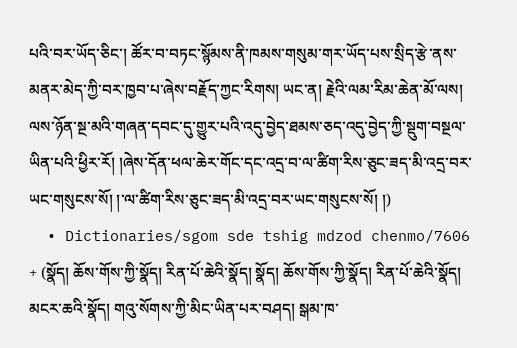པའི་བར་ཡོད་ཅིང་། ཚོར་བ་བཏང་སྙོམས་ནི་ཁམས་གསུམ་གར་ཡོད་པས་སྲིད་རྩེ་ནས་མནར་མེད་ཀྱི་བར་ཁྱབ་པ་ཞེས་བརྗོད་ཀྱང་རིགས། ཡང་ན། རྗེའི་ལམ་རིམ་ཆེན་མོ་ལས། ལས་ཉོན་སྔ་མའི་གཞན་དབང་དུ་གྱུར་པའི་འདུ་བྱེད་ཐམས་ཅད་འདུ་བྱེད་ཀྱི་སྡུག་བསྔལ་ཡིན་པའི་ཕྱིར་རོ། །ཞེས་དོན་ཕལ་ཆེར་གོང་དང་འདྲ་བ་ལ་ཚིག་རིས་ཅུང་ཟད་མི་འདྲ་བར་ཡང་གསུངས་སོ། །་ལ་ཚིག་རིས་ཅུང་ཟད་མི་འདྲ་བར་ཡང་གསུངས་སོ། །)
  • Dictionaries/sgom sde tshig mdzod chenmo/7606  + (སྣོད། ཆོས་གོས་ཀྱི་སྣོད། རིན་པོ་ཆེའི་སྣོད། སྣོད། ཆོས་གོས་ཀྱི་སྣོད། རིན་པོ་ཆེའི་སྣོད། མངར་ཆའི་སྣོད། གའུ་སོགས་ཀྱི་མིང་ཡིན་པར་བཤད། སྒམ་ཁ་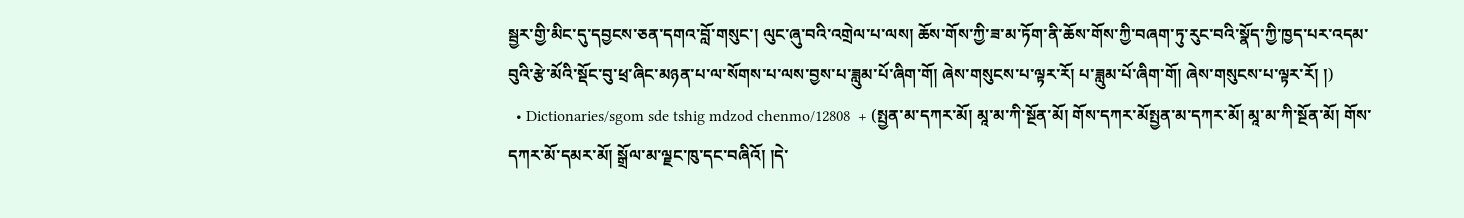སྦྱར་གྱི་མིང་དུ་དབྱངས་ཅན་དགའ་བློ་གསུང་། ལུང་ཞུ་བའི་འགྲེལ་པ་ལས། ཆོས་གོས་ཀྱི་ཟ་མ་ཏོག་ནི་ཆོས་གོས་ཀྱི་བཞག་ཏུ་རུང་བའི་སྣོད་ཀྱི་ཁྱད་པར་འདམ་བུའི་རྩེ་མོའི་སྡོང་བུ་ཕྲ་ཞིང་མཉན་པ་ལ་སོགས་པ་ལས་བྱས་པ་ཟླུམ་པོ་ཞིག་གོ། ཞེས་གསུངས་པ་ལྟར་རོ། པ་ཟླུམ་པོ་ཞིག་གོ། ཞེས་གསུངས་པ་ལྟར་རོ། །)
  • Dictionaries/sgom sde tshig mdzod chenmo/12808  + (སྤྱན་མ་དཀར་མོ། མཱ་མ་ཀི་སྔོན་མོ། གོས་དཀར་མོསྤྱན་མ་དཀར་མོ། མཱ་མ་ཀི་སྔོན་མོ། གོས་དཀར་མོ་དམར་མོ། སྒྲོལ་མ་ལྗང་ཁུ་དང་བཞིའོ། །དེ་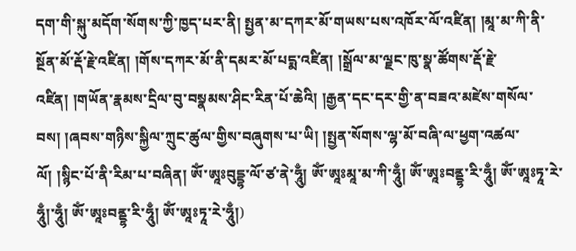དག་གི་སྐུ་མདོག་སོགས་ཀྱི་ཁྱད་པར་ནི། སྤྱན་མ་དཀར་མོ་གཡས་པས་འཁོར་ལོ་འཛིན། །མཱ་མ་ཀི་ནི་སྔོན་མོ་རྡོ་རྗེ་འཛིན། །གོས་དཀར་མོ་ནི་དམར་མོ་པདྨ་འཛིན། །སྒྲོལ་མ་ལྗང་ཁུ་སྣ་ཚོགས་རྡོ་རྗེ་འཛིན། །གཡོན་རྣམས་དྲིལ་བུ་བསྣམས་ཤིང་རིན་པོ་ཆེའི། །རྒྱན་དང་དར་གྱི་ན་བཟའ་མཛེས་གསོལ་བས། །ཞབས་གཉིས་སྐྱིལ་ཀྲུང་ཚུལ་གྱིས་བཞུགས་པ་ཡི། །སྤྱན་སོགས་ལྷ་མོ་བཞི་ལ་ཕྱག་འཚལ་ལོ། །སྙིང་པོ་ནི་རིམ་པ་བཞིན། ༀ་ཨཱཿབུདྡྷ་ལོ་ཙ་ནེ་ཧཱུྃ། ༀ་ཨཱཿམཱ་མ་ཀི་ཧཱུྃ། ༀ་ཨཱཿབནྡྷ་རི་ཧཱུྃ། ༀ་ཨཱཿཏཱ་རེ་ཧཱུྃ།་ཧཱུྃ། ༀ་ཨཱཿབནྡྷ་རི་ཧཱུྃ། ༀ་ཨཱཿཏཱ་རེ་ཧཱུྃ།)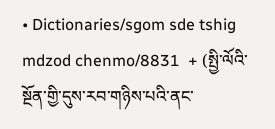• Dictionaries/sgom sde tshig mdzod chenmo/8831  + (སྤྱི་ལོའི་སྔོན་གྱི་དུས་རབ་གཉིས་པའི་ནང་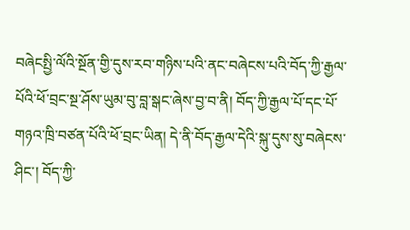བཞེངསྤྱི་ལོའི་སྔོན་གྱི་དུས་རབ་གཉིས་པའི་ནང་བཞེངས་པའི་བོད་ཀྱི་རྒྱལ་པོའི་ཕོ་བྲང་སྔ་ཤོས་ཡུམ་བུ་བླ་སྒང་ཞེས་བྱ་བ་ནི། བོད་ཀྱི་རྒྱལ་པོ་དང་པོ་གཉའ་ཁྲི་བཙན་པོའི་ཕོ་བྲང་ཡིན། དེ་ནི་བོད་རྒྱལ་དེའི་སྐུ་དུས་སུ་བཞེངས་ཤིང་། བོད་ཀྱི་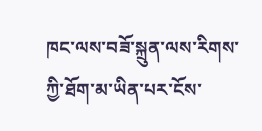ཁང་ལས་བཟོ་སྐྲུན་ལས་རིགས་ཀྱི་ཐོག་མ་ཡིན་པར་ངོས་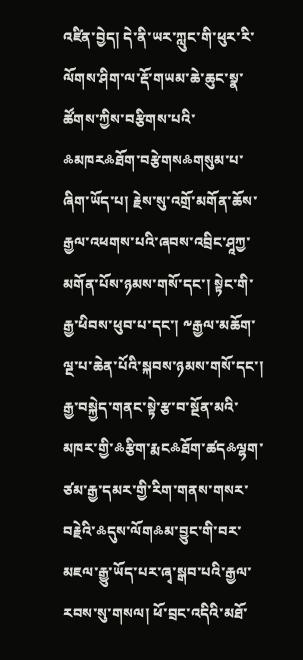འཛིན་བྱེད། དེ་ནི་ཡར་ཀླུང་གི་ཕུར་རི་ལོགས་ཤིག་ལ་རྡོ་གཡམ་ཆེ་ཆུང་སྣ་ཚོགས་ཀྱིས་བརྩིགས་པའི་༜མཁར༜ཐོག་བརྩེགས༜གསུམ་པ་ཞིག་ཡོད་པ། རྗེས་སུ་འགྲོ་མགོན་ཆོས་རྒྱལ་འཕགས་པའི་ཞབས་འབྲིང་ཤཱཀྱ་མགོན་པོས་ཉམས་གསོ་དང་། སྟེང་གི་རྒྱ་ཕིབས་ཕུབ་པ་དང་། ༸རྒྱལ་མཆོག་ལྔ་པ་ཆེན་པོའི་སྐབས་ཉམས་གསོ་དང་། རྒྱ་བསྐྱེད་གནང་སྟེ་རྩ་བ་སྔོན་མའི་མཁར་གྱི་༜རྩིག་རྨང༜ཐོག་ཚད༜ལྷག་ཙམ་རྒྱ་དམར་གྱི་རིག་གནས་གསར་བརྗེའི་༜དུས་ལོག༜མ་བྱུང་གི་བར་མཇལ་རྒྱུ་ཡོད་པར་ཞྭ་སྒབ་པའི་རྒྱལ་རབས་སུ་གསལ། ཕོ་བྲང་འདིའི་མཐོ་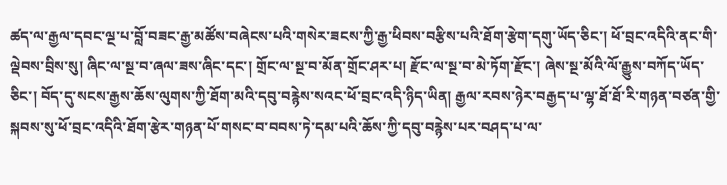ཚད་ལ་རྒྱལ་དབང་ལྔ་པ་བློ་བཟང་རྒྱ་མཚོས་བཞེངས་པའི་གསེར་ཟངས་ཀྱི་རྒྱ་ཕིབས་བརྩིས་པའི་ཐོག་རྩེག་དགུ་ཡོད་ཅིང་། ཕོ་བྲང་འདིའི་ནང་གི་ལྡེབས་བྲིས་སུ། ཞིང་ལ་སྔ་བ་ཞལ་ཟས་ཞིང་དང་། གྲོང་ལ་སྔ་བ་མོན་གྲོང་ཤར་པ། རྫོང་ལ་སྔ་བ་མེ་ཏོག་རྫོང་། ཞེས་སྔ་མོའི་ལོ་རྒྱུས་བཀོད་ཡོད་ཅིང་། བོད་དུ་སངས་རྒྱས་ཆོས་ལུགས་ཀྱི་ཐོག་མའི་དབུ་བརྙེས་སའང་ཕོ་བྲང་འདི་ཉིད་ཡིན། རྒྱལ་རབས་ཉེར་བརྒྱད་པ་ལྷ་ཐོ་ཐོ་རི་གཉན་བཙན་གྱི་སྐབས་སུ་ཕོ་བྲང་འདིའི་ཐོག་རྩེར་གཉན་པོ་གསང་བ་བབས་ཏེ་དམ་པའི་ཆོས་ཀྱི་དབུ་བརྙེས་པར་བཤད་པ་ལ་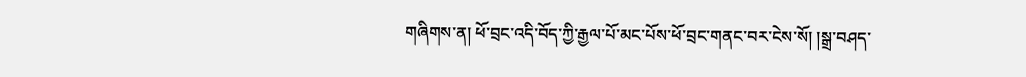གཞིགས་ན། ཕོ་བྲང་འདི་བོད་ཀྱི་རྒྱལ་པོ་མང་པོས་ཕོ་བྲང་གནང་བར་ངེས་སོ། །སྒྲ་བཤད་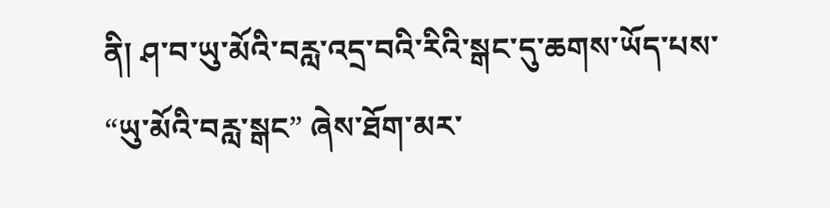ནི། ཤ་བ་ཡུ་མོའི་བརླ་འདྲ་བའི་རིའི་སྒང་དུ་ཆགས་ཡོད་པས་ “ཡུ་མོའི་བརླ་སྒང” ཞེས་ཐོག་མར་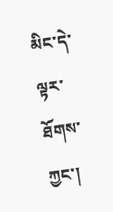མིང་དེ་ལྟར་ཐོགས་ཀྱང་།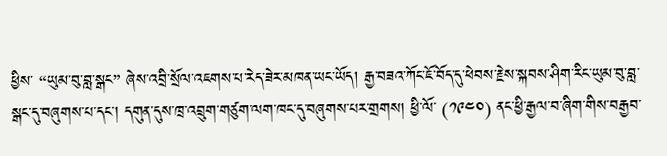ཕྱིས་ “ཡུམ་བུ་བླ་སྒང” ཞེས་འབྲི་སྲོལ་འཇགས་པ་རེད་ཟེར་མཁན་ཡང་ཡོད། རྒྱ་བཟའ་ཀོང་ཇོ་བོད་དུ་ཕེབས་རྗེས་སྐབས་ཤིག་རིང་ཡུམ་བུ་བླ་སྒང་དུ་བཞུགས་པ་དང་། དགུན་དུས་ཁྲ་འབྲུག་གཙུག་ལག་ཁང་དུ་བཞུགས་པར་གྲགས། ཕྱི་ལོ་ (༡༩༤༠) ནང་ཕྱི་རྒྱལ་བ་ཞིག་གིས་བརྒྱབ་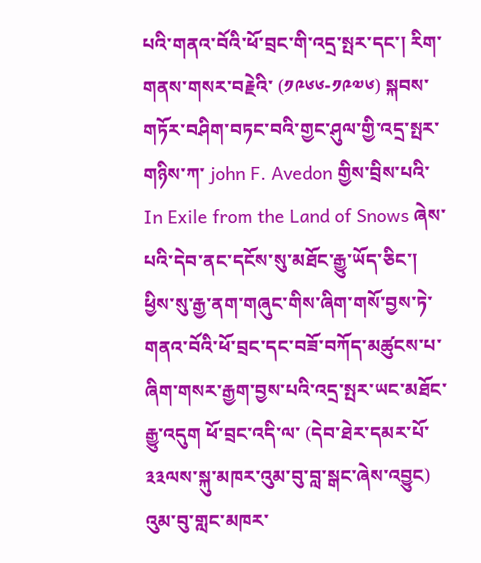པའི་གནའ་བོའི་ཕོ་བྲང་གི་འདྲ་སྤར་དང་། རིག་གནས་གསར་བརྗེའི་ (༡༩༦༦-༡༩༧༦) སྐབས་གཏོར་བཤིག་བཏང་བའི་གྱང་ཤུལ་གྱི་འདྲ་སྤར་གཉིས་ཀ་ john F. Avedon གྱིས་བྲིས་པའི་ In Exile from the Land of Snows ཞེས་པའི་དེབ་ནང་དངོས་སུ་མཐོང་རྒྱུ་ཡོད་ཅིང་། ཕྱིས་སུ་རྒྱ་ནག་གཞུང་གིས་ཞིག་གསོ་བྱས་ཏེ་གནའ་བོའི་ཕོ་བྲང་དང་བཟོ་བཀོད་མཚུངས་པ་ཞིག་གསར་རྒྱག་བྱས་པའི་འདྲ་སྤར་ཡང་མཐོང་རྒྱུ་འདུག ཕོ་བྲང་འདི་ལ་ (དེབ་ཐེར་དམར་པོ་༣༣ལས་སྐུ་མཁར་འུམ་བུ་བླ་སྒང་ཞེས་འབྱུང) འུམ་བུ་གླང་མཁར་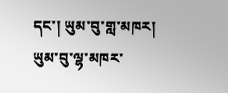དང་། ཡུམ་བུ་གླ་མཁར། ཡུམ་བུ་ལྷ་མཁར་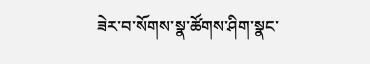ཟེར་བ་སོགས་སྣ་ཚོགས་ཤིག་སྣང་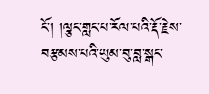ངོ་། །ལྕང་གླང་པ་རོལ་པའི་རྡོ་རྗེས་བརྩམས་པའི་ཡུམ་བུ་བླ་སྒང་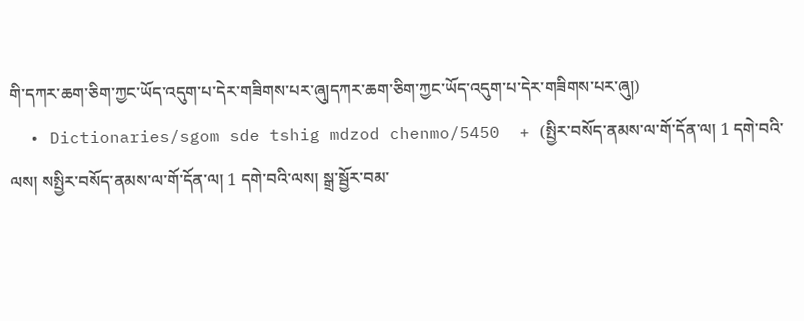གི་དཀར་ཆག་ཅིག་ཀྱང་ཡོད་འདུག་པ་དེར་གཟིགས་པར་ཞུ།དཀར་ཆག་ཅིག་ཀྱང་ཡོད་འདུག་པ་དེར་གཟིགས་པར་ཞུ།)
  • Dictionaries/sgom sde tshig mdzod chenmo/5450  + (སྤྱིར་བསོད་ནམས་ལ་གོ་དོན་ལ། 1 དགེ་བའི་ལས། སསྤྱིར་བསོད་ནམས་ལ་གོ་དོན་ལ། 1 དགེ་བའི་ལས། སྒྲ་སྦྱོར་བམ་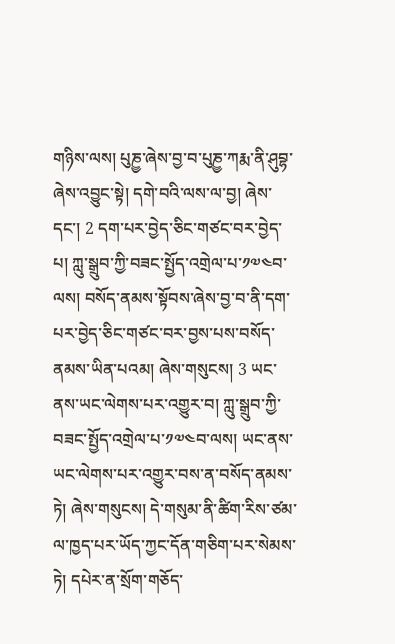གཉིས་ལས། པུཎྱ་ཞེས་བྱ་བ་པུཎྱ་ཀརྨ་ནི་ཤུབྷ་ཞེས་འབྱུང་སྟེ། དགེ་བའི་ལས་ལ་བྱ། ཞེས་དང་། 2 དག་པར་བྱེད་ཅིང་གཙང་བར་བྱེད་པ། ཀླུ་སྒྲུབ་ཀྱི་བཟང་སྤྱོད་འགྲེལ་པ་༡༧༤བ་ལས། བསོད་ནམས་སྟོབས་ཞེས་བྱ་བ་ནི་དག་པར་བྱེད་ཅིང་གཙང་བར་བྱས་པས་བསོད་ནམས་ཡིན་པའམ། ཞེས་གསུངས། 3 ཡང་ནས་ཡང་ལེགས་པར་འགྱུར་བ། ཀླུ་སྒྲུབ་ཀྱི་བཟང་སྤྱོད་འགྲེལ་པ་༡༧༤བ་ལས། ཡང་ནས་ཡང་ལེགས་པར་འགྱུར་བས་ན་བསོད་ནམས་ཏེ། ཞེས་གསུངས། དེ་གསུམ་ནི་ཚིག་རིས་ཙམ་ལ་ཁྱད་པར་ཡོད་ཀྱང་དོན་གཅིག་པར་སེམས་ཏེ། དཔེར་ན་སྲོག་གཅོད་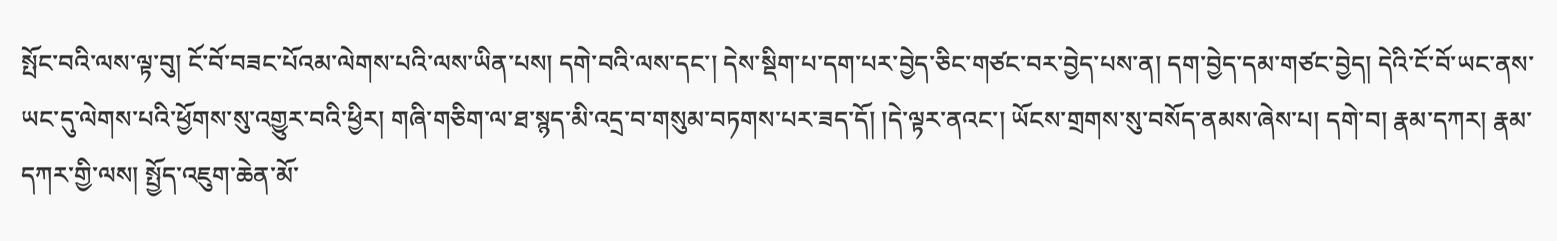སྤོང་བའི་ལས་ལྟ་བུ། ངོ་བོ་བཟང་པོའམ་ལེགས་པའི་ལས་ཡིན་པས། དགེ་བའི་ལས་དང་། དེས་སྡིག་པ་དག་པར་བྱེད་ཅིང་གཙང་བར་བྱེད་པས་ན། དག་བྱེད་དམ་གཙང་བྱེད། དེའི་ངོ་བོ་ཡང་ནས་ཡང་དུ་ལེགས་པའི་ཕྱོགས་སུ་འགྱུར་བའི་ཕྱིར། གཞི་གཅིག་ལ་ཐ་སྙད་མི་འདྲ་བ་གསུམ་བཏགས་པར་ཟད་དོ། །དེ་ལྟར་ནའང་། ཡོངས་གྲགས་སུ་བསོད་ནམས་ཞེས་པ། དགེ་བ། རྣམ་དཀར། རྣམ་དཀར་གྱི་ལས། སྤྱོད་འཇུག་ཆེན་མོ་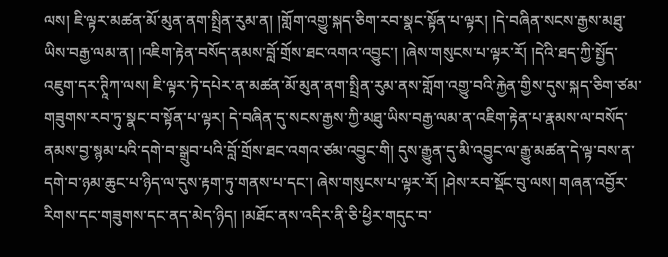ལས། ཇི་ལྟར་མཚན་མོ་མུན་ནག་སྤྲིན་རུམ་ན། །གློག་འགྱུ་སྐད་ཅིག་རབ་སྣང་སྟོན་པ་ལྟར། །དེ་བཞིན་སངས་རྒྱས་མཐུ་ཡིས་བརྒྱ་ལམ་ན། །འཇིག་རྟེན་བསོད་ནམས་བློ་གྲོས་ཐང་འགའ་འབྱུང་། །ཞེས་གསུངས་པ་ལྟར་རོ། །དེའི་ཐད་ཀྱི་སྤྱོད་འཇུག་དར་ཊཱིཀ་ལས། ཇི་ལྟར་ཏེ་དཔེར་ན་མཚན་མོ་མུན་ནག་སྤྲིན་རུམ་ནས་གློག་འགྱུ་བའི་རྐྱེན་གྱིས་དུས་སྐད་ཅིག་ཙམ་གཟུགས་རབ་ཏུ་སྣང་བ་སྟོན་པ་ལྟར། དེ་བཞིན་དུ་སངས་རྒྱས་ཀྱི་མཐུ་ཡིས་བརྒྱ་ལམ་ན་འཇིག་རྟེན་པ་རྣམས་ལ་བསོད་ནམས་བྱ་སྙམ་པའི་དགེ་བ་སྒྲུབ་པའི་བློ་གྲོས་ཐང་འགའ་ཙམ་འབྱུང་གི། དུས་རྒྱུན་དུ་མི་འབྱུང་ལ་རྒྱུ་མཚན་དེ་ལྟ་བས་ན་དགེ་བ་ཉམ་ཆུང་པ་ཉིད་ལ་དུས་རྟག་ཏུ་གནས་པ་དང་། ཞེས་གསུངས་པ་ལྟར་རོ། །ཤེས་རབ་སྡོང་བུ་ལས། གཞན་འབྱོར་རིགས་དང་གཟུགས་དང་ནད་མེད་ཉིད། །མཐོང་ནས་འདིར་ནི་ཅི་ཕྱིར་གདུང་བ་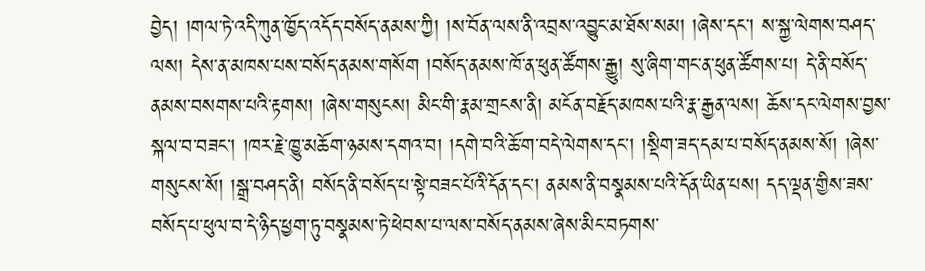བྱེད། །གལ་ཏེ་འདི་ཀུན་ཁྱོད་འདོད་བསོད་ནམས་ཀྱི། །ས་བོན་ལས་ནི་འབྲས་འབྱུང་མ་ཐོས་སམ། །ཞེས་དང་། ས་སྐྱ་ལེགས་བཤད་ལས། དེས་ན་མཁས་པས་བསོད་ནམས་གསོག །བསོད་ནམས་ཁོ་ན་ཕུན་ཚོགས་རྒྱུ། སུ་ཞིག་གང་ན་ཕུན་ཚོགས་པ། དེ་ནི་བསོད་ནམས་བསགས་པའི་རྟགས། །ཞེས་གསུངས། མིང་གི་རྣམ་གྲངས་ནི། མངོན་བརྗོད་མཁས་པའི་རྣ་རྒྱན་ལས། ཆོས་དང་ལེགས་བྱས་སྐལ་བ་བཟང་། །ཁར་རྗེ་ཁྱུ་མཆོག་ཉམས་དགའ་བ། །དགེ་བའི་ཆོ་ག་བདེ་ལེགས་དང་། །སྡིག་ཟད་དམ་པ་བསོད་ནམས་སོ། །ཞེས་གསུངས་སོ། །སྒྲ་བཤད་ནི། བསོད་ནི་བསོད་པ་སྟེ་བཟང་པོའི་དོན་དང་། ནམས་ནི་བསྣམས་པའི་དོན་ཡིན་པས། དད་ལྡན་གྱིས་ཟས་བསོད་པ་ཕུལ་བ་དེ་ཉིད་ཕྱག་ཏུ་བསྣམས་ཏེ་ཕེབས་པ་ལས་བསོད་ནམས་ཞེས་མིང་བཏགས་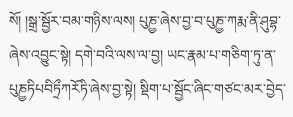སོ། །སྒྲ་སྦྱོར་བམ་གཉིས་ལས། པུཎྱ་ཞེས་བྱ་བ་པུཎྱ་ཀརྨ་ནི་ཤུབྷ་ཞེས་འབྱུང་སྟེ། དགེ་བའི་ལས་ལ་བྱ། ཡང་རྣམ་པ་གཅིག་ཏུ་ན་པུཎྱཏིཔབིཏྲྀཀརོཏི་ཞེས་བྱ་སྟེ། སྡིག་པ་སྦྱོང་ཞིང་གཙང་མར་བྱེད་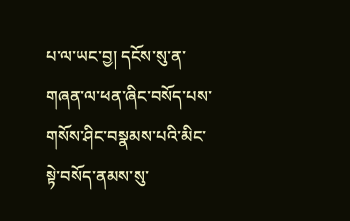པ་ལ་ཡང་བྱ། དངོས་སུ་ན་གཞན་ལ་ཕན་ཞིང་བསོད་པས་གསོས་ཤིང་བསྣམས་པའི་མིང་སྟེ་བསོད་ནམས་སུ་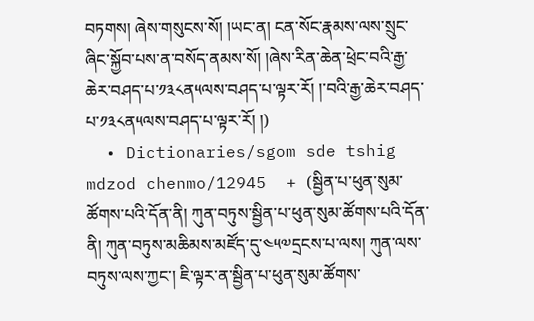བཏགས། ཞེས་གསུངས་སོ། །ཡང་ན། ངན་སོང་རྣམས་ལས་སྲུང་ཞིང་སྐྱོབ་པས་ན་བསོད་ནམས་སོ། །ཞེས་རིན་ཆེན་ཕྲེང་བའི་རྒྱ་ཆེར་བཤད་པ་༡༣༨ན༥ལས་བཤད་པ་ལྟར་རོ། །་བའི་རྒྱ་ཆེར་བཤད་པ་༡༣༨ན༥ལས་བཤད་པ་ལྟར་རོ། །)
  • Dictionaries/sgom sde tshig mdzod chenmo/12945  + (སྦྱིན་པ་ཕུན་སུམ་ཚོགས་པའི་དོན་ནི། ཀུན་བཏུས་སྦྱིན་པ་ཕུན་སུམ་ཚོགས་པའི་དོན་ནི། ཀུན་བཏུས་མཆིམས་མཛོད་དུ་༤༥༧དྲངས་པ་ལས། ཀུན་ལས་བཏུས་ལས་ཀྱང་། ཇི་ལྟར་ན་སྦྱིན་པ་ཕུན་སུམ་ཚོགས་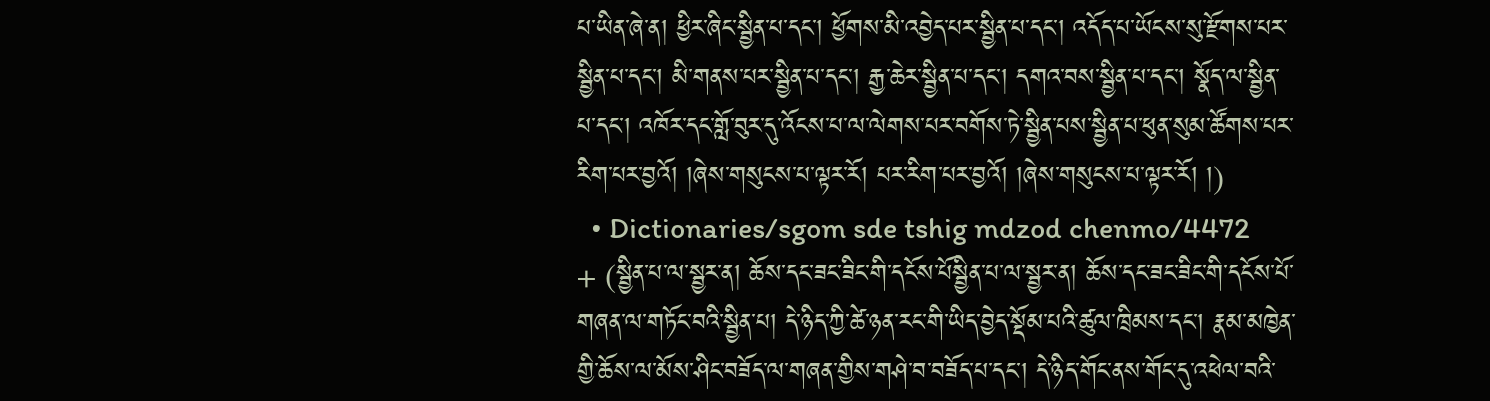པ་ཡིན་ཞེ་ན། ཕྱིར་ཞིང་སྦྱིན་པ་དང་། ཕྱོགས་མི་འབྱེད་པར་སྦྱིན་པ་དང་། འདོད་པ་ཡོངས་སུ་རྫོགས་པར་སྦྱིན་པ་དང་། མི་གནས་པར་སྦྱིན་པ་དང་། རྒྱ་ཆེར་སྦྱིན་པ་དང་། དགའ་བས་སྦྱིན་པ་དང་། སྣོད་ལ་སྦྱིན་པ་དང་། འཁོར་དང་གློ་བུར་དུ་འོངས་པ་ལ་ལེགས་པར་བགོས་ཏེ་སྦྱིན་པས་སྦྱིན་པ་ཕུན་སུམ་ཚོགས་པར་རིག་པར་བྱའོ། །ཞེས་གསུངས་པ་ལྟར་རོ། པར་རིག་པར་བྱའོ། །ཞེས་གསུངས་པ་ལྟར་རོ། །)
  • Dictionaries/sgom sde tshig mdzod chenmo/4472  + (སྦྱིན་པ་ལ་སྦྱར་ན། ཆོས་དང་ཟང་ཟིང་གི་དངོས་པོསྦྱིན་པ་ལ་སྦྱར་ན། ཆོས་དང་ཟང་ཟིང་གི་དངོས་པོ་གཞན་ལ་གཏོང་བའི་སྦྱིན་པ། དེ་ཉིད་ཀྱི་ཚེ་ཉན་རང་གི་ཡིད་བྱེད་སྡོམ་པའི་ཚུལ་ཁྲིམས་དང་། རྣམ་མཁྱེན་གྱི་ཆོས་ལ་མོས་ཤིང་བཟོད་ལ་གཞན་གྱིས་གཤེ་བ་བཟོད་པ་དང་། དེ་ཉིད་གོང་ནས་གོང་དུ་འཕེལ་བའི་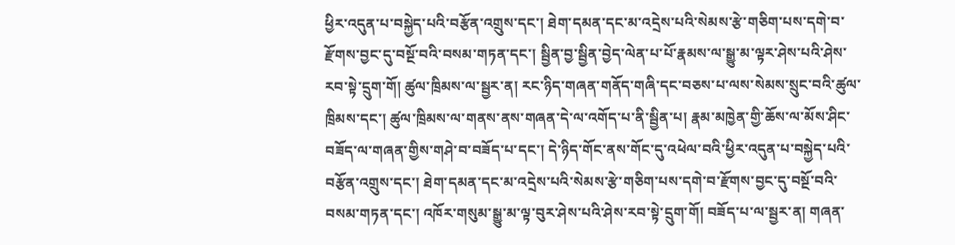ཕྱིར་འདུན་པ་བསྐྱེད་པའི་བརྩོན་འགྲུས་དང་། ཐེག་དམན་དང་མ་འདྲེས་པའི་སེམས་རྩེ་གཅིག་པས་དགེ་བ་རྫོགས་བྱང་དུ་བསྔོ་བའི་བསམ་གཏན་དང་། སྦྱིན་བྱ་སྦྱིན་བྱེད་ལེན་པ་པོ་རྣམས་ལ་སྒྱུ་མ་ལྟར་ཤེས་པའི་ཤེས་རབ་སྟེ་དྲུག་གོ། ཚུལ་ཁྲིམས་ལ་སྦྱར་ན། རང་ཉིད་གཞན་གནོད་གཞི་དང་བཅས་པ་ལས་སེམས་སྲུང་བའི་ཚུལ་ཁྲིམས་དང་། ཚུལ་ཁྲིམས་ལ་གནས་ནས་གཞན་དེ་ལ་འགོད་པ་ནི་སྦྱིན་པ། རྣམ་མཁྱེན་གྱི་ཆོས་ལ་མོས་ཤིང་བཟོད་ལ་གཞན་གྱིས་གཤེ་བ་བཟོད་པ་དང་། དེ་ཉིད་གོང་ནས་གོང་དུ་འཕེལ་བའི་ཕྱིར་འདུན་པ་བསྐྱེད་པའི་བརྩོན་འགྲུས་དང་། ཐེག་དམན་དང་མ་འདྲེས་པའི་སེམས་རྩེ་གཅིག་པས་དགེ་བ་རྫོགས་བྱང་དུ་བསྔོ་བའི་བསམ་གཏན་དང་། འཁོར་གསུམ་སྒྱུ་མ་ལྟ་བུར་ཤེས་པའི་ཤེས་རབ་སྟེ་དྲུག་གོ། བཟོད་པ་ལ་སྦྱར་ན། གཞན་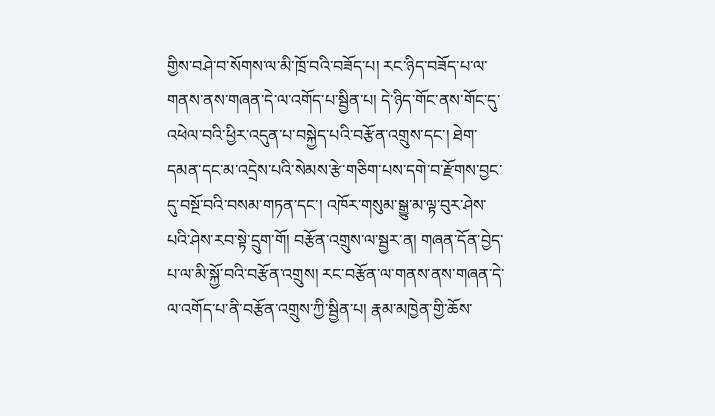གྱིས་བཤེ་བ་སོགས་ལ་མི་ཁྲོ་བའི་བཟོད་པ། རང་ཉིད་བཟོད་པ་ལ་གནས་ནས་གཞན་དེ་ལ་འགོད་པ་སྦྱིན་པ། དེ་ཉིད་གོང་ནས་གོང་དུ་འཕེལ་བའི་ཕྱིར་འདུན་པ་བསྐྱེད་པའི་བརྩོན་འགྲུས་དང་། ཐེག་དམན་དང་མ་འདྲེས་པའི་སེམས་རྩེ་གཅིག་པས་དགེ་བ་རྫོགས་བྱང་དུ་བསྔོ་བའི་བསམ་གཏན་དང་། འཁོར་གསུམ་སྒྱུ་མ་ལྟ་བུར་ཤེས་པའི་ཤེས་རབ་སྟེ་དྲུག་གོ། བརྩོན་འགྲུས་ལ་སྦྱར་ན། གཞན་དོན་བྱེད་པ་ལ་མི་སྐྱོ་བའི་བརྩོན་འགྲུས། རང་བརྩོན་ལ་གནས་ནས་གཞན་དེ་ལ་འགོད་པ་ནི་བརྩོན་འགྲུས་ཀྱི་སྦྱིན་པ། རྣམ་མཁྱེན་གྱི་ཆོས་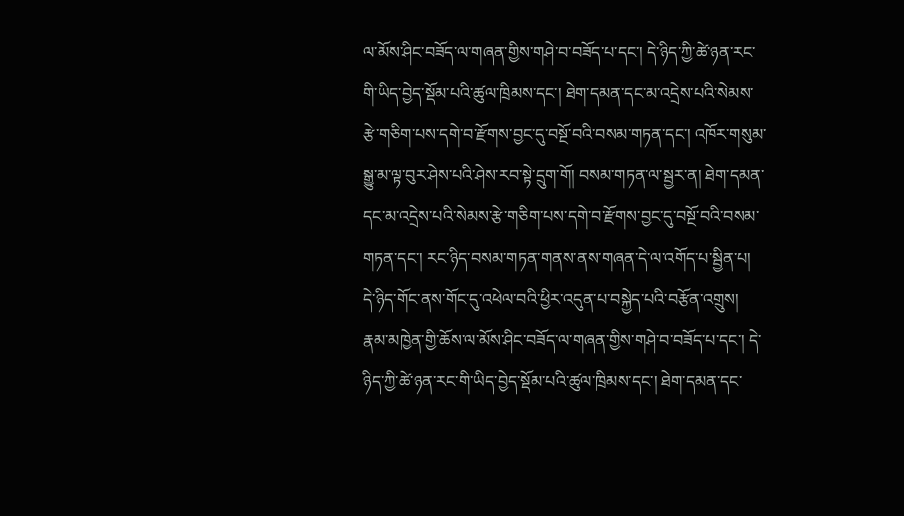ལ་མོས་ཤིང་བཟོད་ལ་གཞན་གྱིས་གཤེ་བ་བཟོད་པ་དང་། དེ་ཉིད་ཀྱི་ཚེ་ཉན་རང་གི་ཡིད་བྱེད་སྡོམ་པའི་ཚུལ་ཁྲིམས་དང་། ཐེག་དམན་དང་མ་འདྲེས་པའི་སེམས་རྩེ་གཅིག་པས་དགེ་བ་རྫོགས་བྱང་དུ་བསྔོ་བའི་བསམ་གཏན་དང་། འཁོར་གསུམ་སྒྱུ་མ་ལྟ་བུར་ཤེས་པའི་ཤེས་རབ་སྟེ་དྲུག་གོ། བསམ་གཏན་ལ་སྦྱར་ན། ཐེག་དམན་དང་མ་འདྲེས་པའི་སེམས་རྩེ་གཅིག་པས་དགེ་བ་རྫོགས་བྱང་དུ་བསྔོ་བའི་བསམ་གཏན་དང་། རང་ཉིད་བསམ་གཏན་གནས་ནས་གཞན་དེ་ལ་འགོད་པ་སྦྱིན་པ། དེ་ཉིད་གོང་ནས་གོང་དུ་འཕེལ་བའི་ཕྱིར་འདུན་པ་བསྐྱེད་པའི་བརྩོན་འགྲུས། རྣམ་མཁྱེན་གྱི་ཆོས་ལ་མོས་ཤིང་བཟོད་ལ་གཞན་གྱིས་གཤེ་བ་བཟོད་པ་དང་། དེ་ཉིད་ཀྱི་ཚེ་ཉན་རང་གི་ཡིད་བྱེད་སྡོམ་པའི་ཚུལ་ཁྲིམས་དང་། ཐེག་དམན་དང་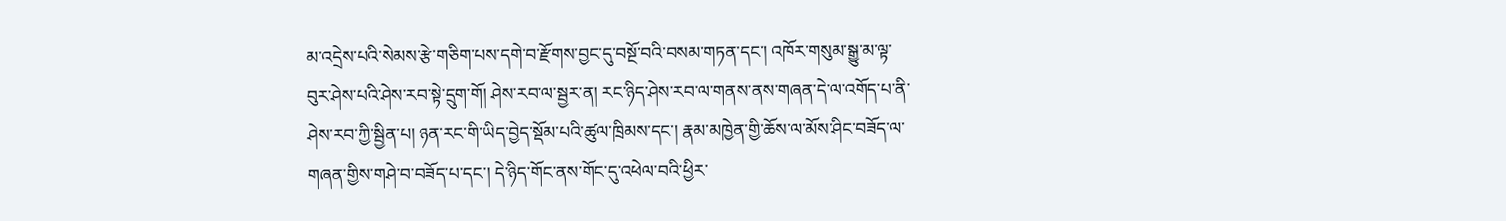མ་འདྲེས་པའི་སེམས་རྩེ་གཅིག་པས་དགེ་བ་རྫོགས་བྱང་དུ་བསྔོ་བའི་བསམ་གཏན་དང་། འཁོར་གསུམ་སྒྱུ་མ་ལྟ་བུར་ཤེས་པའི་ཤེས་རབ་སྟེ་དྲུག་གོ། ཤེས་རབ་ལ་སྦྱར་ན། རང་ཉིད་ཤེས་རབ་ལ་གནས་ནས་གཞན་དེ་ལ་འགོད་པ་ནི་ཤེས་རབ་ཀྱི་སྦྱིན་པ། ཉན་རང་གི་ཡིད་བྱེད་སྡོམ་པའི་ཚུལ་ཁྲིམས་དང་། རྣམ་མཁྱེན་གྱི་ཆོས་ལ་མོས་ཤིང་བཟོད་ལ་གཞན་གྱིས་གཤེ་བ་བཟོད་པ་དང་། དེ་ཉིད་གོང་ནས་གོང་དུ་འཕེལ་བའི་ཕྱིར་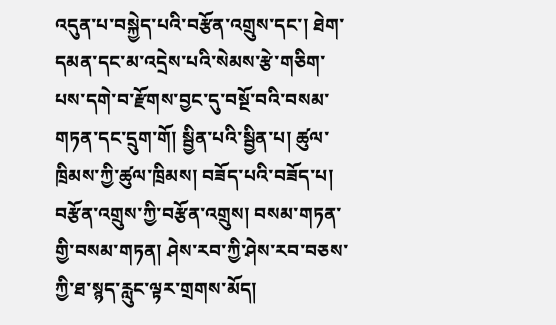འདུན་པ་བསྐྱེད་པའི་བརྩོན་འགྲུས་དང་། ཐེག་དམན་དང་མ་འདྲེས་པའི་སེམས་རྩེ་གཅིག་པས་དགེ་བ་རྫོགས་བྱང་དུ་བསྔོ་བའི་བསམ་གཏན་དང་དྲུག་གོ། སྦྱིན་པའི་སྦྱིན་པ། ཚུལ་ཁྲིམས་ཀྱི་ཚུལ་ཁྲིམས། བཟོད་པའི་བཟོད་པ། བརྩོན་འགྲུས་ཀྱི་བརྩོན་འགྲུས། བསམ་གཏན་གྱི་བསམ་གཏན། ཤེས་རབ་ཀྱི་ཤེས་རབ་བཅས་ཀྱི་ཐ་སྙད་རླུང་ལྟར་གྲགས་མོད།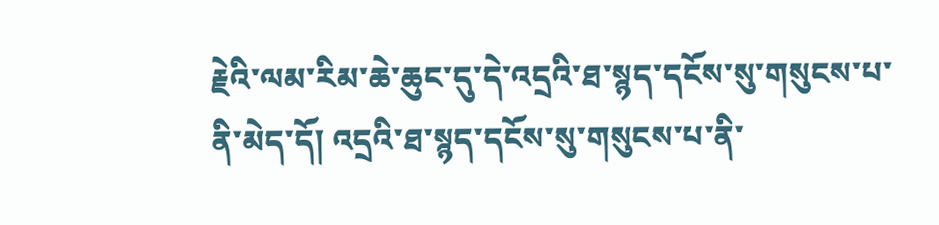རྗེའི་ལམ་རིམ་ཆེ་ཆུང་དུ་དེ་འདྲའི་ཐ་སྙད་དངོས་སུ་གསུངས་པ་ནི་མེད་དོ། འདྲའི་ཐ་སྙད་དངོས་སུ་གསུངས་པ་ནི་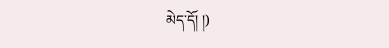མེད་དོ། །)